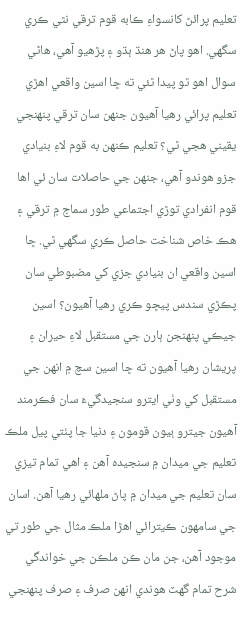تعليم پرائڻ کانسواءِ ڪابه قوم ترقي نٿي ڪري سگهي. اهو پاڻ هر هنڌ ٻڌو ۽ پڙھيو آھي، هاڻي سوال اهو ٿو پيدا ٿئي ته ڇا اسين واقعي اهڙي تعليم پرائي رهيا آھيون جنھن سان ترقي پنھنجي يقيني هجي ٿي؟ تعليم ڪنھن به قوم لاءِ بنيادي جزو هوندو آھي، جنھن جي حاصلات سان ئي اها قوم انفرادي توڙي اجتماعي طور سماج ۾ ترقي ۽ هڪ خاص شناخت حاصل ڪري سگهي ٿي. ڇا اسين واقعي ان بنيادي جزي کي مضبوطي سان پڪڙي سندس پيڇو ڪري رهيا آھيون؟ اسين جيڪي پنھنجن ٻارن جي مستقبل لاءِ حيران ۽ پريشان رهيا آھيون ته ڇا اسين سچ ۾ انھن جي مستقبل کي وٺي ايترو سنجيدگيءَ سان فڪرمند آھيون جيترو ٻيون قومون ۽ دنيا جا پٺتي پيل ملڪ تعليم جي ميدان ۾ سنجيده آھن ۽ اهي تمام تيزي سان تعليم جي ميدان ۾ پاڻ ملهائي رهيا آھن. اسان جي سامهون ڪيترائي اهڙا ملڪ مثال جي طور تي موجود آھن، جن مان ڪن ملڪن جي خواندگي شرح تمام گهٽ هوندي انھن صرف ۽ صرف پنھنجي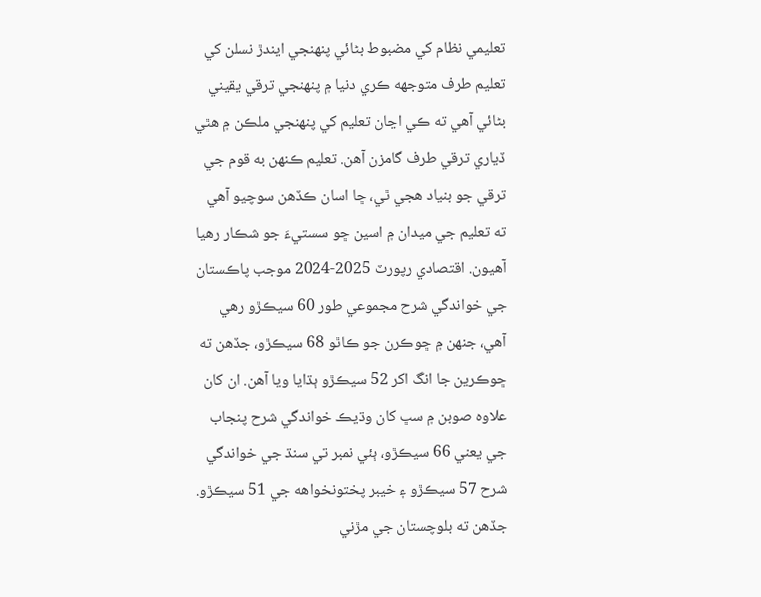تعليمي نظام کي مضبوط بڻائي پنھنجي ايندڙ نسلن کي تعليم طرف متوجھه ڪري دنيا ۾ پنھنجي ترقي يقيني بڻائي آھي ته ڪي اڃان تعليم کي پنھنجي ملڪن ۾ هٿي ڏياري ترقي طرف گامزن آھن. تعليم ڪنھن به قوم جي ترقي جو بنياد هجي ٿي، ڇا اسان ڪڏھن سوچيو آھي ته تعليم جي ميدان ۾ اسين ڇو سستيءَ جو شڪار رهيا آھيون. اقتصادي رپورٽ 2025-2024 موجب پاڪستان جي خواندگي شرح مجموعي طور 60 سيڪڙو رهي آهي، جنھن ۾ ڇوڪرن جو ڪاٿو 68 سيڪڙو، جڏهن ته ڇوڪرين جا انگ اکر 52 سيڪڙو ٻڌايا ويا آھن. ان کان علاوه صوبن ۾ سڀ کان وڌيڪ خواندگي شرح پنجاب جي يعني 66 سيڪڙو، ٻئي نمبر تي سنڌ جي خواندگي شرح 57 سيڪڙو ۽ خيبر پختونخواھه جي 51 سيڪڙو. جڏهن ته بلوچستان جي مڙني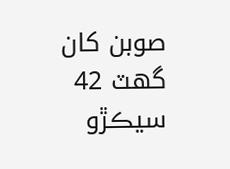صوبن کان گهٽ 42 سيڪڙو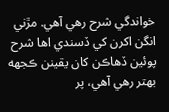خواندگي شرح رهي آھي. مڙني انگن اکرن کي ڏسندي اها شرح پوئين ڏهاڪن کان يقينن ڪجھه بهتر رهي آھي، پر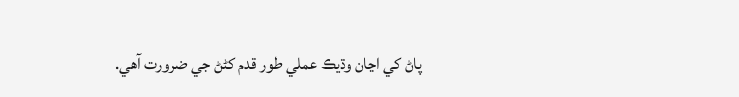پاڻ کي اڃان وڌيڪ عملي طور قدم کڻڻ جي ضرورت آھي.